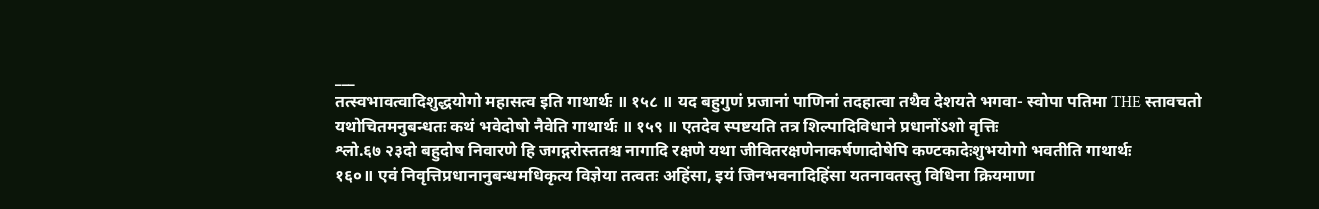___
तत्स्वभावत्वादिशुद्धयोगो महासत्व इति गाथार्थः ॥ १५८ ॥ यद बहुगुणं प्रजानां पाणिनां तदहात्वा तथैव देशयते भगवा- स्वोपा पतिमा THE स्तावचतो यथोचितमनुबन्धतः कथं भवेदोषो नैवेति गाथार्थः ॥ १५९ ॥ एतदेव स्पष्टयति तत्र शिल्पादिविधाने प्रधानोंऽशो वृत्तिः
श्लो.६७ २३दो बहुदोष निवारणे हि जगद्गरोस्ततश्च नागादि रक्षणे यथा जीवितरक्षणेनाकर्षणादोषेपि कण्टकादेःशुभयोगो भवतीति गाथार्थः
१६०॥ एवं निवृत्तिप्रधानानुबन्धमधिकृत्य विज्ञेया तत्वतः अहिंसा, इयं जिनभवनादिहिंसा यतनावतस्तु विधिना क्रियमाणा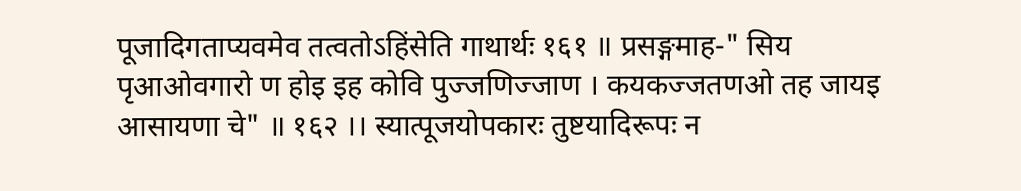पूजादिगताप्यवमेव तत्वतोऽहिंसेति गाथार्थः १६१ ॥ प्रसङ्गमाह-" सिय पृआओवगारो ण होइ इह कोवि पुज्जणिज्जाण । कयकज्जतणओ तह जायइ आसायणा चे" ॥ १६२ ।। स्यात्पूजयोपकारः तुष्टयादिरूपः न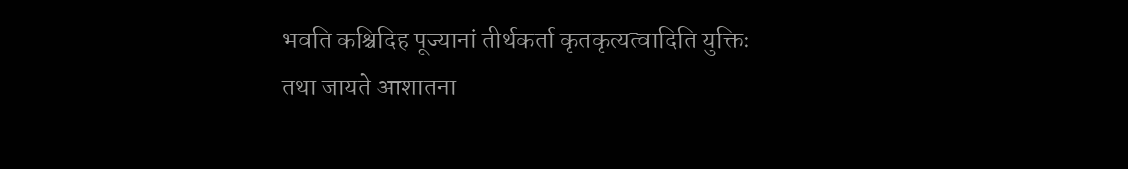भवति कश्चिदिह पूज्यानां तीर्थकर्ता कृतकृत्यत्वादिति युक्तिः तथा जायते आशातना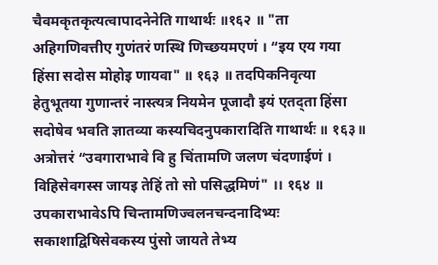चैवमकृतकृत्यत्वापादनेनेति गाथार्थः ॥१६२ ॥ "ता अहिगणिवत्तीए गुणंतरं णस्थि णिच्छयमएणं । “इय एय गया हिंसा सदोस मोहोइ णायवा" ॥ १६३ ॥ तदपिकनिवृत्या हेतुभूतया गुणान्तरं नास्त्यत्र नियमेन पूजादौ इयं एतद्ता हिंसा सदोषेव भवति ज्ञातव्या कस्यचिदनुपकारादिति गाथार्थः ॥ १६३॥ अत्रोत्तरं “उवगाराभावे वि हु चिंतामणि जलण चंदणाईणं । विहिसेवगस्स जायइ तेहिं तो सो पसिद्धमिणं" ।। १६४ ॥ उपकाराभावेऽपि चिन्तामणिज्वलनचन्दनादिभ्यः सकाशाद्विषिसेवकस्य पुंसो जायते तेभ्य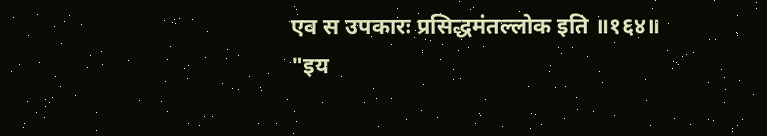एव स उपकारः प्रसिद्धमंतल्लोक इति ॥१६४॥ "इय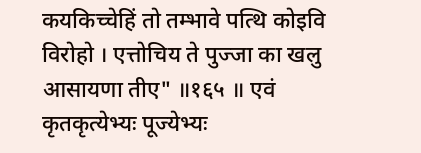कयकिच्चेहिं तो तम्भावे पत्थि कोइवि विरोहो । एत्तोचिय ते पुज्जा का खलु आसायणा तीए" ॥१६५ ॥ एवं कृतकृत्येभ्यः पूज्येभ्यः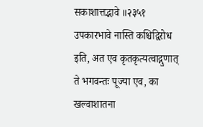सकाशात्तद्भावे ॥२३५१ उपकारभावे नास्ति कश्चिद्विरोध इति, अत एव कृतकृत्यत्वाद्गुणात् ते भगवन्तः पूज्या एव, का खल्वाशातना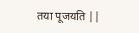तया पूजयति ||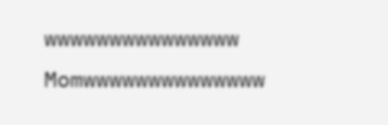wwwwwwwwwwwwwww
Momwwwwwwwwwwwwww